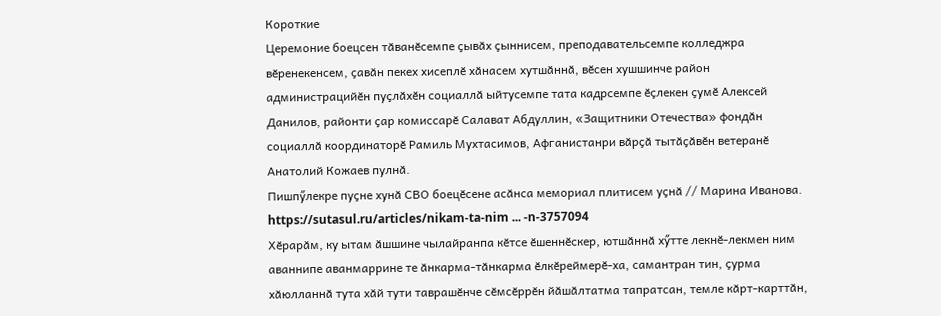Короткие
Церемоние боецсен тӑванӗсемпе ҫывӑх ҫыннисем, преподавательсемпе колледжра вӗренекенсем, ҫавӑн пекех хисеплӗ хӑнасем хутшӑннӑ, вӗсен хушшинче район администрацийӗн пуҫлӑхӗн социаллӑ ыйтусемпе тата кадрсемпе ӗҫлекен ҫумӗ Алексей Данилов, районти ҫар комиссарӗ Салават Абдуллин, «Защитники Отечества» фондӑн социаллӑ координаторӗ Рамиль Мухтасимов, Афганистанри вӑрҫӑ тытӑҫӑвӗн ветеранӗ Анатолий Кожаев пулнӑ.
Пишпӳлекре пуҫне хунӑ СВО боецӗсене асӑнса мемориал плитисем уҫнӑ // Марина Иванова. https://sutasul.ru/articles/nikam-ta-nim ... -n-3757094
Хӗрарӑм, ку ытам ӑшшине чылайранпа кӗтсе ӗшеннӗскер, ютшӑннӑ хӳтте лекнӗ-лекмен ним аваннипе аванмаррине те ӑнкарма-тӑнкарма ӗлкӗреймерӗ-ха, самантран тин, ҫурма хӑюлланнӑ тута хӑй тути таврашӗнче сӗмсӗррӗн йӑшӑлтатма тапратсан, темле кӑрт-карттӑн,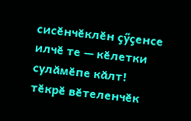сисӗнчӗклӗн ҫӳҫенсе илчӗ те — кӗлетки сулӑмӗпе кӑлт! тӗкрӗ вӗтеленчӗк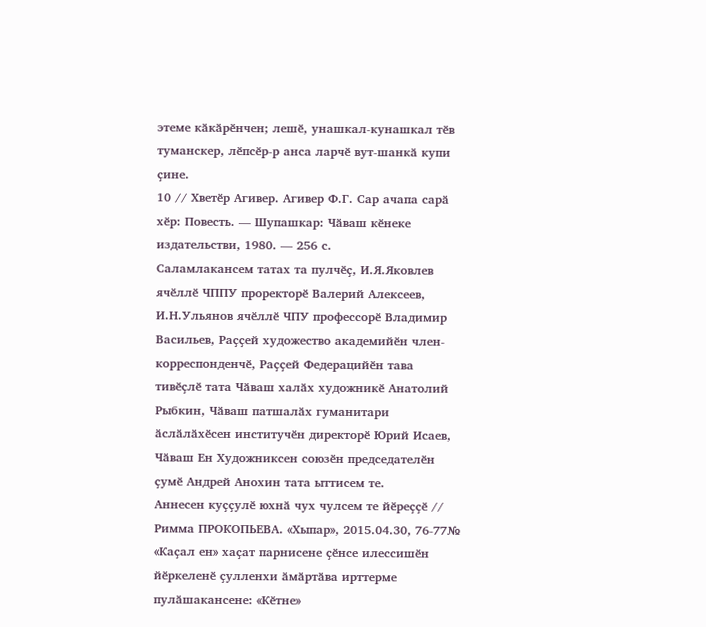этеме кӑкӑрӗнчен; лешӗ, унашкал-кунашкал тӗв туманскер, лӗпсӗр-р анса ларчӗ вут-шанкӑ купи ҫине.
10 // Хветӗр Агивер. Агивер Ф.Г. Сар ачапа сарӑ хӗр: Повесть. — Шупашкар: Чӑваш кӗнеке издательстви, 1980. — 256 с.
Саламлакансем татах та пулчӗҫ, И.Я.Яковлев ячӗллӗ ЧППУ проректорӗ Валерий Алексеев, И.Н.Ульянов ячӗллӗ ЧПУ профессорӗ Владимир Васильев, Раҫҫей художество академийӗн член-корреспонденчӗ, Раҫҫей Федерацийӗн тава тивӗҫлӗ тата Чӑваш халӑх художникӗ Анатолий Рыбкин, Чӑваш патшалӑх гуманитари ӑслӑлӑхӗсен институчӗн директорӗ Юрий Исаев, Чӑваш Ен Художниксен союзӗн председателӗн ҫумӗ Андрей Анохин тата ыттисем те.
Аннесен куҫҫулӗ юхнӑ чух чулсем те йӗреҫҫӗ // Римма ПРОКОПЬЕВА. «Хыпар», 2015.04.30, 76-77№
«Каҫал ен» хаҫат парнисене ҫӗнсе илессишӗн йӗркеленӗ ҫулленхи ӑмӑртӑва ирттерме пулӑшакансене: «Кӗтне»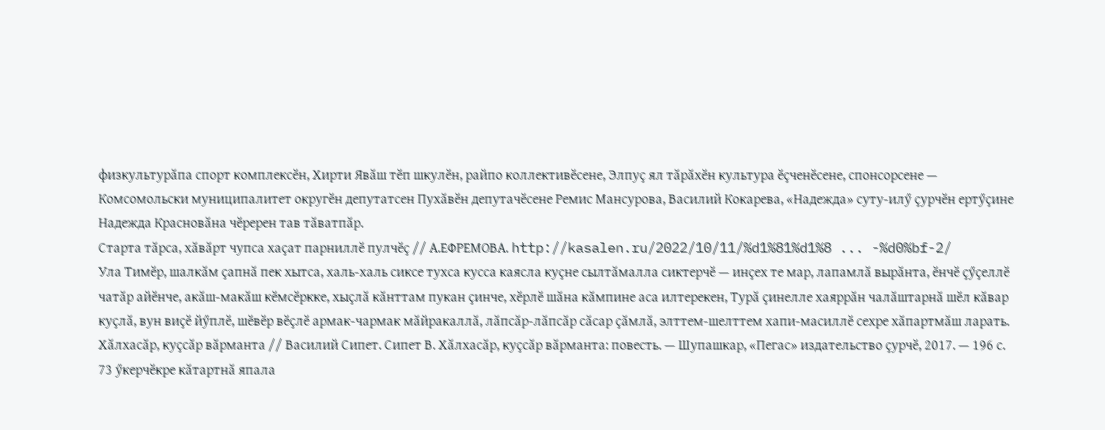физкультурӑпа спорт комплексӗн, Хирти Явӑш тӗп шкулӗн, райпо коллективӗсене, Элпуҫ ял тӑрӑхӗн культура ӗҫченӗсене, спонсорсене — Комсомольски муниципалитет округӗн депутатсен Пухӑвӗн депутачӗсене Ремис Мансурова, Василий Кокарева, «Надежда» суту-илӳ ҫурчӗн ертӳҫине Надежда Красновӑна чӗререн тав тӑватпӑр.
Старта тӑрса, хӑвӑрт чупса хаҫат парниллӗ пулчӗҫ // А.ЕФРЕМОВА. http://kasalen.ru/2022/10/11/%d1%81%d1%8 ... -%d0%bf-2/
Ула Тимӗр, шалкӑм ҫапнӑ пек хытса, халь-халь сиксе тухса кусса каясла куҫне сылтӑмалла сиктерчӗ — инҫех те мар, лапамлӑ вырӑнта, ӗнчӗ ҫӳҫеллӗ чатӑр айӗнче, акӑш-макӑш кӗмсӗркке, хыҫлӑ кӑнттам пукан ҫинче, хӗрлӗ шӑна кӑмпине аса илтерекен, Турӑ ҫинелле хаяррӑн чалӑштарнӑ шӗл кӑвар куҫлӑ, вун виҫӗ йӳплӗ, шӗвӗр вӗҫлӗ армак-чармак мӑйракаллӑ, лӑпсӑр-лӑпсӑр сӑсар ҫӑмлӑ, элттем-шелттем хапи-масиллӗ сехре хӑпартмӑш ларать.
Хӑлхасӑр, куҫсӑр вӑрманта // Василий Сипет. Сипет В. Хӑлхасӑр, куҫсӑр вӑрманта: повесть. — Шупашкар, «Пегас» издательство ҫурчӗ, 2017. — 196 с.
73 ӳкерчӗкре кӑтартнӑ япала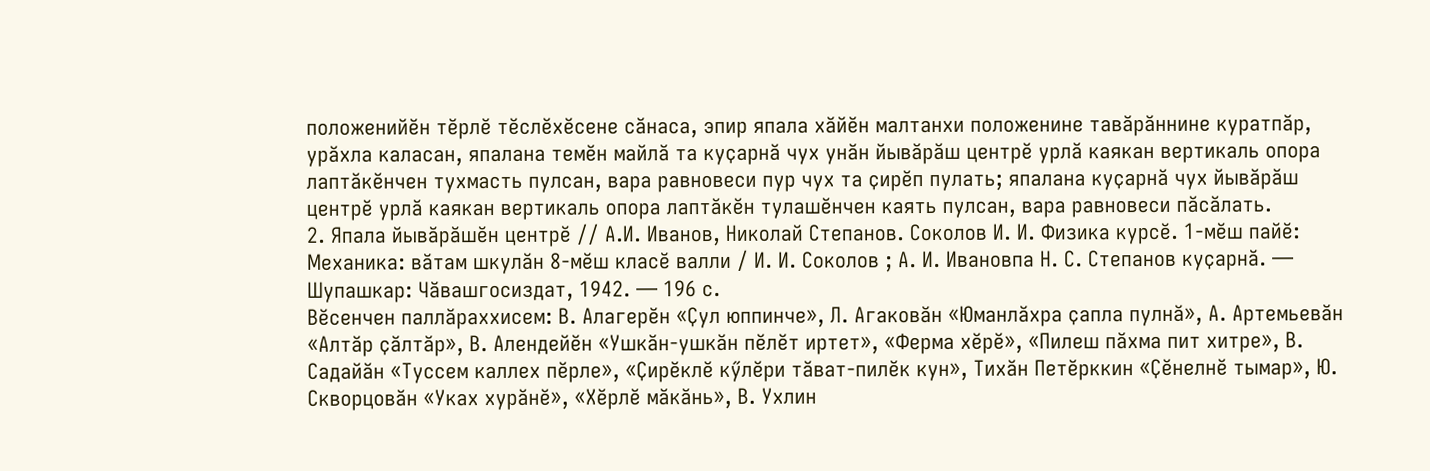положенийӗн тӗрлӗ тӗслӗхӗсене сӑнаса, эпир япала хӑйӗн малтанхи положенине тавӑрӑннине куратпӑр, урӑхла каласан, япалана темӗн майлӑ та куҫарнӑ чух унӑн йывӑрӑш центрӗ урлӑ каякан вертикаль опора лаптӑкӗнчен тухмасть пулсан, вара равновеси пур чух та ҫирӗп пулать; япалана куҫарнӑ чух йывӑрӑш центрӗ урлӑ каякан вертикаль опора лаптӑкӗн тулашӗнчен каять пулсан, вара равновеси пӑсӑлать.
2. Япала йывӑрӑшӗн центрӗ // А.И. Иванов, Николай Степанов. Соколов И. И. Физика курсӗ. 1-мӗш пайӗ: Механика: вӑтам шкулӑн 8-мӗш класӗ валли / И. И. Соколов ; А. И. Ивановпа Н. С. Степанов куҫарнӑ. — Шупашкар: Чӑвашгосиздат, 1942. — 196 с.
Вӗсенчен паллӑраххисем: В. Алагерӗн «Ҫул юппинче», Л. Агаковӑн «Юманлӑхра ҫапла пулнӑ», А. Артемьевӑн «Алтӑр ҫӑлтӑр», В. Алендейӗн «Ушкӑн-ушкӑн пӗлӗт иртет», «Ферма хӗрӗ», «Пилеш пӑхма пит хитре», В. Садайӑн «Туссем каллех пӗрле», «Ҫирӗклӗ кӳлӗри тӑват-пилӗк кун», Тихӑн Петӗрккин «Ҫӗнелнӗ тымар», Ю. Скворцовӑн «Уках хурӑнӗ», «Хӗрлӗ мӑкӑнь», В. Ухлин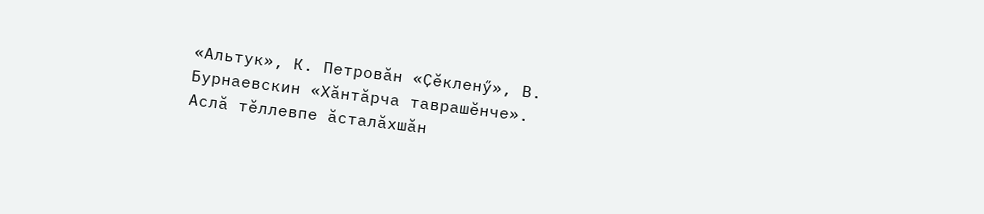«Альтук», К. Петровӑн «Ҫӗкленӳ», В. Бурнаевскин «Хӑнтӑрча таврашӗнче».
Аслӑ тӗллевпе ӑсталӑхшӑн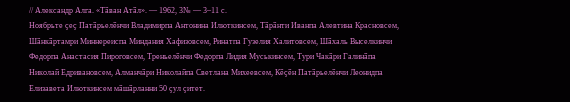// Александр Алга. «Тӑван Атӑл». — 1962, 3№ — 3–11 с.
Ноябрьте ҫеҫ Патӑрьелӗнчи Владимирпа Антонина Илюткинсем, Тӑрӑнти Иванпа Алевтина Красновсем, Шӑнкӑртамри Миннереиспа Миндания Хафизовсем, Ринатпа Гузелия Халитовсем, Шӑхаль Выселкинчи Федорпа Анастасия Пироговсем, Треньелӗнчи Федорпа Лидия Муськинсем, Тури Чакӑри Галинӑпа Николай Едривановсем, Алманчӑри Николайпа Светлана Михеевсем, Кӗҫӗн Патӑрьелӗнчи Леонидпа Елизавета Илюткинсем мӑшӑрланни 50 ҫул ҫитет.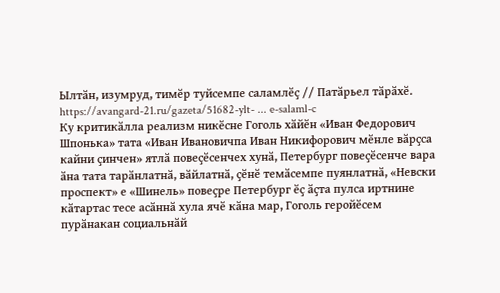Ылтӑн, изумруд, тимӗр туйсемпе саламлӗҫ // Патӑрьел тӑрӑхӗ. https://avangard-21.ru/gazeta/51682-ylt- ... e-salaml-c
Ку критикӑлла реализм никӗсне Гоголь хӑйӗн «Иван Федорович Шпонька» тата «Иван Ивановичпа Иван Никифорович мӗнле вӑрҫса кайни ҫинчен» ятлӑ повеҫӗсенчех хунӑ, Петербург повеҫӗсенче вара ӑна тата тарӑнлатнӑ, вӑйлатнӑ, ҫӗнӗ темӑсемпе пуянлатнӑ, «Невски проспект» е «Шинель» повеҫре Петербург ӗҫ ӑҫта пулса иртнине кӑтартас тесе асӑннӑ хула ячӗ кӑна мар, Гоголь геройӗсем пурӑнакан социальнӑй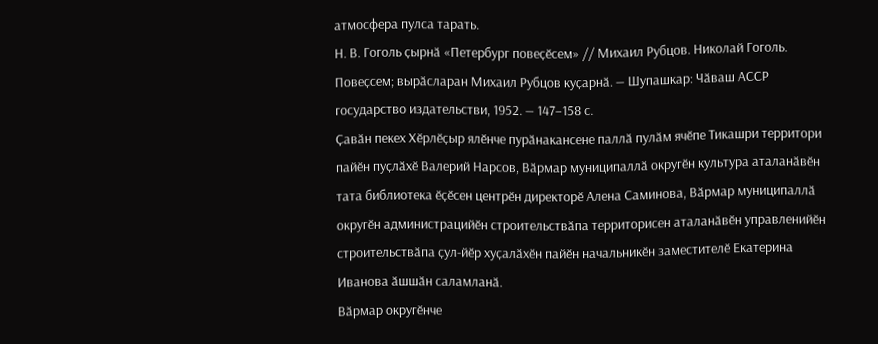атмосфера пулса тарать.
Н. В. Гоголь ҫырнӑ «Петербург повеҫӗсем» // Михаил Рубцов. Николай Гоголь. Повеҫсем; вырӑсларан Михаил Рубцов куҫарнӑ. — Шупашкар: Чӑваш АССР государство издательстви, 1952. — 147–158 с.
Ҫавӑн пекех Хӗрлӗҫыр ялӗнче пурӑнакансене паллӑ пулӑм ячӗпе Тикашри территори пайӗн пуҫлӑхӗ Валерий Нарсов, Вӑрмар муниципаллӑ округӗн культура аталанӑвӗн тата библиотека ӗҫӗсен центрӗн директорӗ Алена Саминова, Вӑрмар муниципаллӑ округӗн администрацийӗн строительствӑпа территорисен аталанӑвӗн управленийӗн строительствӑпа ҫул-йӗр хуҫалӑхӗн пайӗн начальникӗн заместителӗ Екатерина Иванова ӑшшӑн саламланӑ.
Вӑрмар округӗнче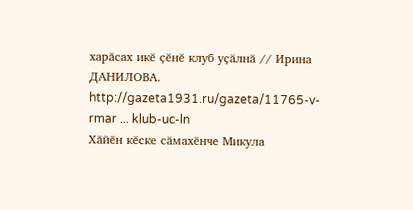харӑсах икӗ ҫӗнӗ клуб уҫӑлнӑ // Ирина ДАНИЛОВА. http://gazeta1931.ru/gazeta/11765-v-rmar ... klub-uc-ln
Хӑйӗн кӗске сӑмахӗнче Микула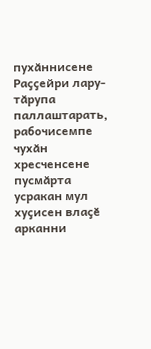пухӑннисене Раҫҫейри лару-тӑрупа паллаштарать, рабочисемпе чухӑн хресченсене пусмӑрта усракан мул хуҫисен влаҫӗ арканни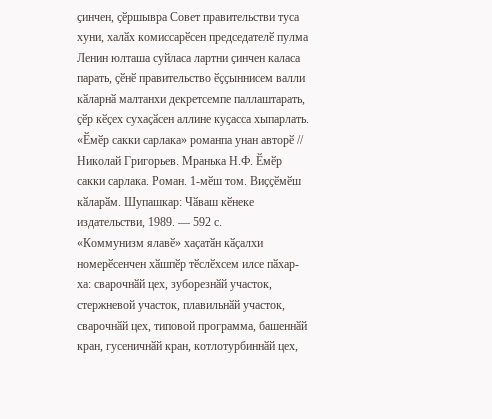ҫинчен, ҫӗршывра Совет правительстви туса хуни, халӑх комиссарӗсен председателӗ пулма Ленин юлташа суйласа лартни ҫинчен каласа парать, ҫӗнӗ правительство ӗҫҫыннисем валли кӑларнӑ малтанхи декретсемпе паллаштарать, ҫӗр кӗҫех сухаҫӑсен аллине куҫасса хыпарлать.
«Ӗмӗр сакки сарлака» романпа унан авторӗ // Николай Григорьев. Мранька Н.Ф. Ӗмӗр сакки сарлака. Роман. 1-мӗш том. Виҫҫӗмӗш кӑларӑм. Шупашкар: Чӑваш кӗнеке издательстви, 1989. — 592 с.
«Коммунизм ялавӗ» хаҫатӑн кӑҫалхи номерӗсенчен хӑшпӗр тӗслӗхсем илсе пӑхар-ха: сварочнӑй цех, зуборезнӑй участок, стержневой участок, плавильнӑй участок, сварочнӑй цех, типовой программа, башеннӑй кран, гусеничнӑй кран, котлотурбиннӑй цех,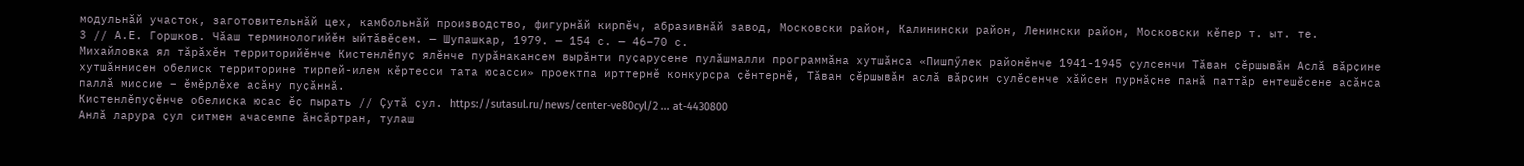модульнӑй участок, заготовительнӑй цех, камбольнӑй производство, фигурнӑй кирпӗч, абразивнӑй завод, Московски район, Калинински район, Ленински район, Московски кӗпер т. ыт. те.
3 // А.Е. Горшков. Чӑаш терминологийӗн ыйтӑвӗсем. — Шупашкар, 1979. — 154 с. — 46–70 с.
Михайловка ял тӑрӑхӗн территорийӗнче Кистенлӗпуҫ ялӗнче пурӑнакансем вырӑнти пуҫарусене пулӑшмалли программӑна хутшӑнса «Пишпӳлек районӗнче 1941-1945 ҫулсенчи Тӑван ҫӗршывӑн Аслӑ вӑрҫине хутшӑннисен обелиск территорине тирпей-илем кӗртесси тата юсасси» проектпа ирттернӗ конкурсра ҫӗнтернӗ, Тӑван ҫӗршывӑн аслӑ вӑрҫин ҫулӗсенче хӑйсен пурнӑҫне панӑ паттӑр ентешӗсене асӑнса паллӑ миссие – ӗмӗрлӗхе асӑну пуҫӑннӑ.
Кистенлӗпуҫӗнче обелиска юсас ӗҫ пырать // Ҫутӑ ҫул. https://sutasul.ru/news/center-ve80cyl/2 ... at-4430800
Анлӑ ларура ҫул ҫитмен ачасемпе ӑнсӑртран, тулаш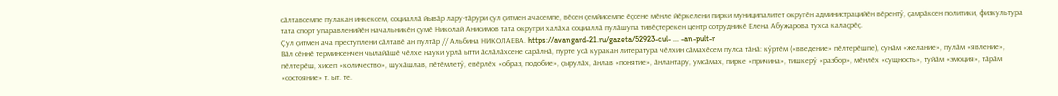сӑлтавсемпе пулакан инкексем, социаллӑ йывӑр лару-тӑрури ҫул ҫитмен ачасемпе, вӗсен ҫемйисемпе ӗҫсене мӗнле йӗркелени пирки муниципалитет округӗн администрацийӗн вӗрентӳ, ҫамрӑксен политики, физкультура тата спорт упаравленийӗн начальникӗн ҫумӗ Николай Анисимов тата округри халӑха социаллӑ пулӑшупа тивӗҫтерекен центр сотрудникӗ Елена Абужарова тухса калаҫрӗҫ.
Ҫул ҫитмен ача преступлени сӑлтавӗ ан пултӑр // Альбина НИКОЛАЕВА. https://avangard-21.ru/gazeta/52923-cul- ... -an-pult-r
Вӑл сӗннӗ терминсенчен чылайӑшӗ чӗлхе науки урлӑ ытти ӑслӑлӑхсене сарӑлнӑ, пурте усӑ куракан литература чӗлхин сӑмахӗсем пулса тӑнӑ: кӳртӗм («введение» пӗлтерӗшпе), сунӑм «желание», пулӑм «явление», пӗлтерӗш, хисеп «количество», шухӑшлав, пӗтӗмлетӳ, евӗрлӗх «образ, подобие», ҫырулӑх, ӑнлав «понятие», ӑнлантару, умсӑмах, пирке «причина», тишкерӳ «разбор», мӗнлӗх «сущность», туйӑм «эмоция», тӑрӑм «состояние» т. ыт. те.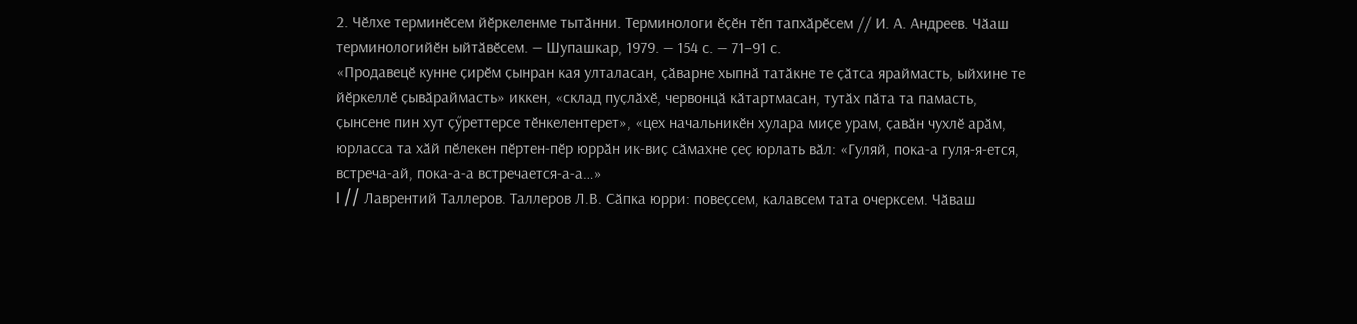2. Чӗлхе терминӗсем йӗркеленме тытӑнни. Терминологи ӗҫӗн тӗп тапхӑрӗсем // И. А. Андреев. Чӑаш терминологийӗн ыйтӑвӗсем. — Шупашкар, 1979. — 154 с. — 71–91 с.
«Продавецӗ кунне ҫирӗм ҫынран кая улталасан, ҫӑварне хыпнӑ татӑкне те ҫӑтса яраймасть, ыйхине те йӗркеллӗ ҫывӑраймасть» иккен, «склад пуҫлӑхӗ, червонцӑ кӑтартмасан, тутӑх пӑта та памасть, ҫынсене пин хут ҫӳреттерсе тӗнкелентерет», «цех начальникӗн хулара миҫе урам, ҫавӑн чухлӗ арӑм, юрласса та хӑй пӗлекен пӗртен-пӗр юррӑн ик-виҫ сӑмахне ҫеҫ юрлать вӑл: «Гуляй, пока-а гуля-я-ется, встреча-ай, пока-а-а встречается-а-а…»
I // Лаврентий Таллеров. Таллеров Л.В. Сӑпка юрри: повеҫсем, калавсем тата очерксем. Чӑваш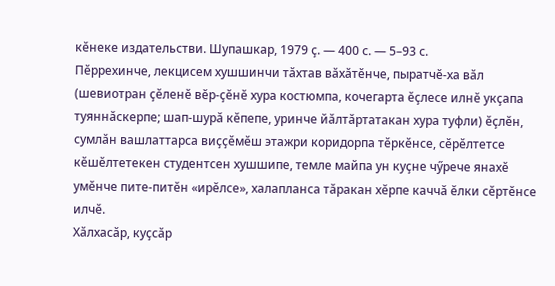кӗнеке издательстви. Шупашкар, 1979 ҫ. — 400 с. — 5–93 с.
Пӗррехинче, лекцисем хушшинчи тӑхтав вӑхӑтӗнче, пыратчӗ-ха вӑл (шевиотран ҫӗленӗ вӗр-ҫӗнӗ хура костюмпа, кочегарта ӗҫлесе илнӗ укҫапа туяннӑскерпе; шап-шурӑ кӗпепе, уринче йӑлтӑртатакан хура туфли) ӗҫлӗн, сумлӑн вашлаттарса виҫҫӗмӗш этажри коридорпа тӗркӗнсе, сӗрӗлтетсе кӗшӗлтетекен студентсен хушшипе, темле майпа ун куҫне чӳрече янахӗ умӗнче пите-питӗн «ирӗлсе», халапланса тӑракан хӗрпе каччӑ ӗлки сӗртӗнсе илчӗ.
Хӑлхасӑр, куҫсӑр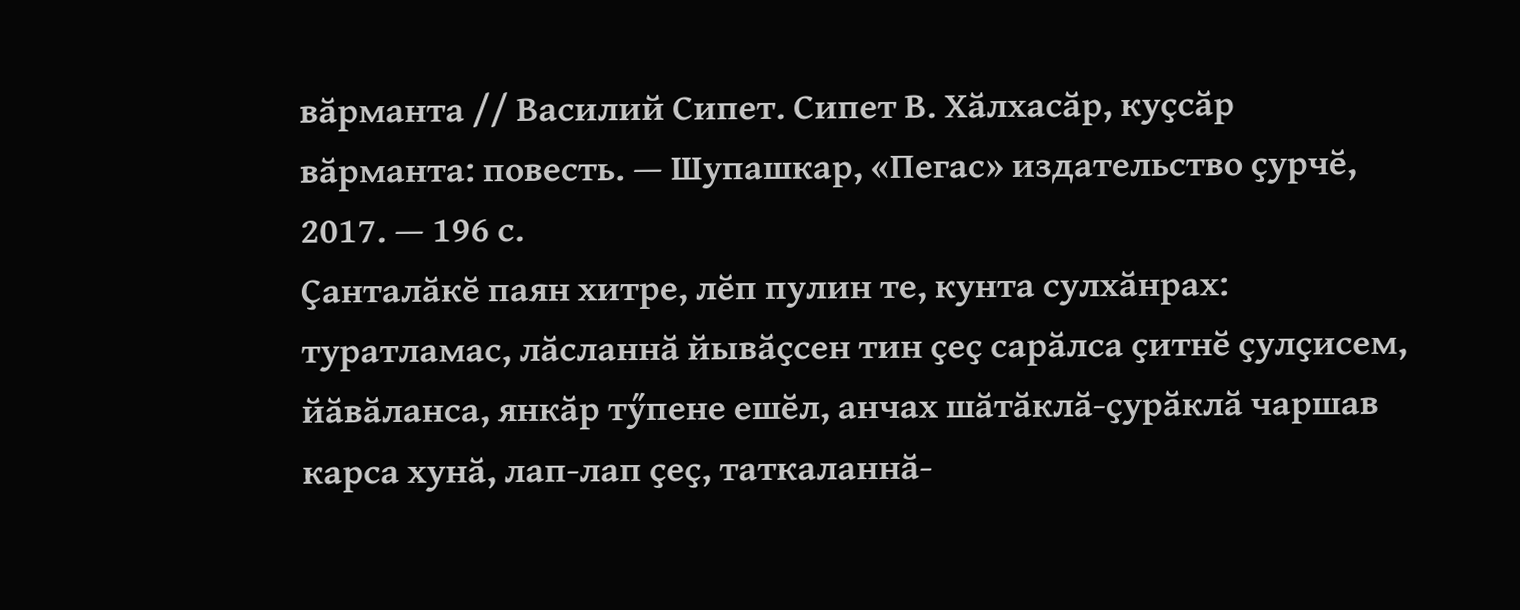вӑрманта // Василий Сипет. Сипет В. Хӑлхасӑр, куҫсӑр вӑрманта: повесть. — Шупашкар, «Пегас» издательство ҫурчӗ, 2017. — 196 с.
Ҫанталӑкӗ паян хитре, лӗп пулин те, кунта сулхӑнрах: туратламас, лӑсланнӑ йывӑҫсен тин ҫеҫ сарӑлса ҫитнӗ ҫулҫисем, йӑвӑланса, янкӑр тӳпене ешӗл, анчах шӑтӑклӑ-ҫурӑклӑ чаршав карса хунӑ, лап-лап ҫеҫ, таткаланнӑ-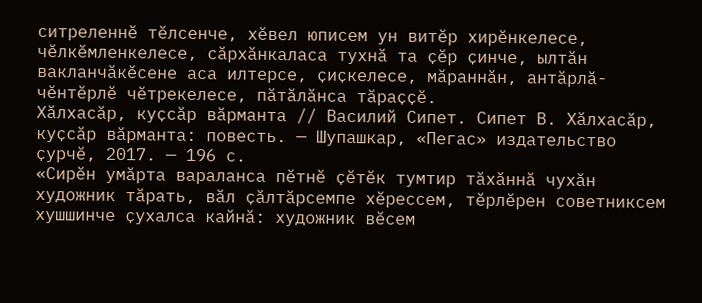ситреленнӗ тӗлсенче, хӗвел юписем ун витӗр хирӗнкелесе, чӗлкӗмленкелесе, сӑрхӑнкаласа тухнӑ та ҫӗр ҫинче, ылтӑн вакланчӑкӗсене аса илтерсе, ҫиҫкелесе, мӑраннӑн, антӑрлӑ-чӗнтӗрлӗ чӗтрекелесе, пӑтӑлӑнса тӑраҫҫӗ.
Хӑлхасӑр, куҫсӑр вӑрманта // Василий Сипет. Сипет В. Хӑлхасӑр, куҫсӑр вӑрманта: повесть. — Шупашкар, «Пегас» издательство ҫурчӗ, 2017. — 196 с.
«Сирӗн умӑрта вараланса пӗтнӗ ҫӗтӗк тумтир тӑхӑннӑ чухӑн художник тӑрать, вӑл ҫӑлтӑрсемпе хӗрессем, тӗрлӗрен советниксем хушшинче ҫухалса кайнӑ: художник вӗсем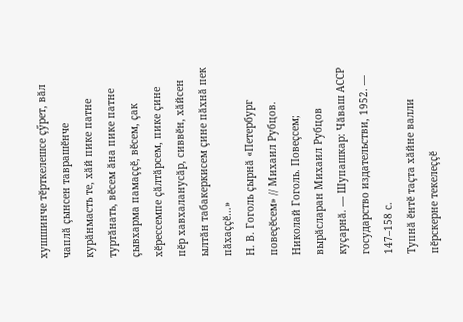хушшинче тӗрткелешсе ҫӳрет, вӑл чаплӑ ҫынсен таврашӗнче курӑнмасть те, хӑй пике патне туртӑнать, вӗсем ӑна пике патне ҫывхарма памаҫҫӗ, вӗсем, ҫак хӗрессемпе ҫӑлтӑрсем, пике ҫине пӗр хавхаланусӑр, сиввӗн, хӑйсен ылтӑн табакеркисем ҫине пӑхнӑ пек пӑхаҫҫӗ…»
Н. В. Гоголь ҫырнӑ «Петербург повеҫӗсем» // Михаил Рубцов. Николай Гоголь. Повеҫсем; вырӑсларан Михаил Рубцов куҫарнӑ. — Шупашкар: Чӑваш АССР государство издательстви, 1952. — 147–158 с.
Тупнӑ ӗнтӗ таҫта хӑйне валли пӗрскерне текелеҫҫӗ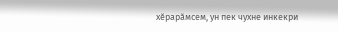хӗрарӑмсем, ун пек чухне инкекри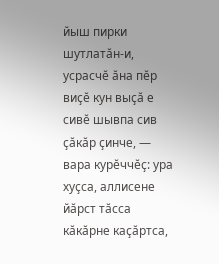йыш пирки шутлатӑн-и, усрасчӗ ӑна пӗр виҫӗ кун выҫӑ е сивӗ шывпа сив ҫӑкӑр ҫинче, — вара курӗччӗҫ: ура хуҫса, аллисене йӑрст тӑсса кӑкӑрне каҫӑртса,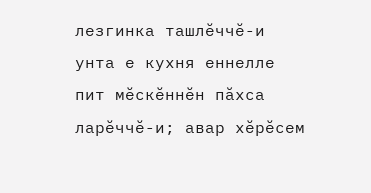лезгинка ташлӗччӗ-и унта е кухня еннелле пит мӗскӗннӗн пӑхса ларӗччӗ-и; авар хӗрӗсем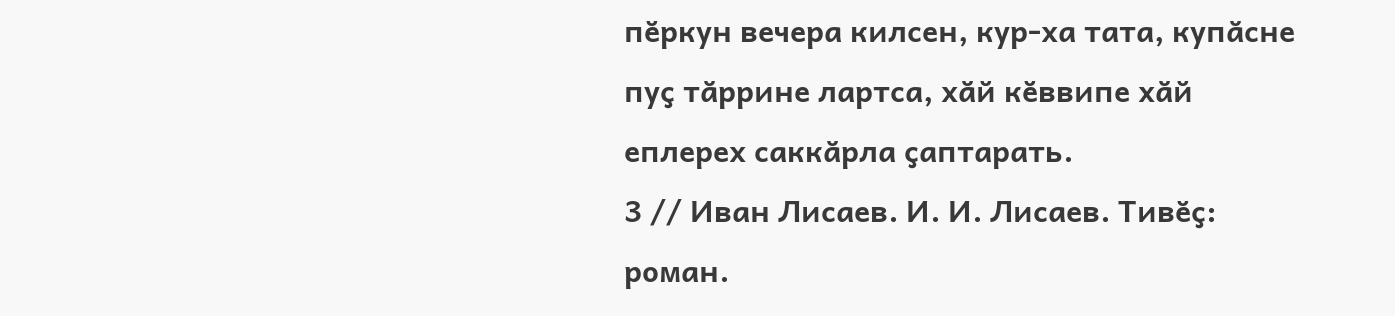пӗркун вечера килсен, кур-ха тата, купӑсне пуҫ тӑррине лартса, хӑй кӗввипе хӑй еплерех саккӑрла ҫаптарать.
3 // Иван Лисаев. И. И. Лисаев. Тивӗҫ: роман.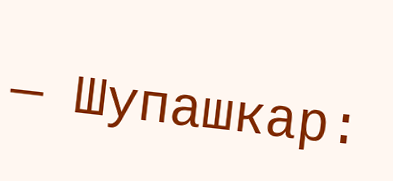— Шупашкар: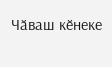Чӑваш кӗнеке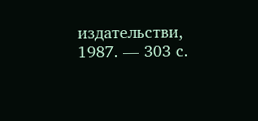издательстви, 1987. — 303 с.